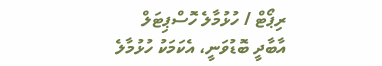ރިޕޯޓް / ހުޅުމާލެ ހޮސްޕިޓަލް
އާބާދީ ބޮޑުވަނީ، އެކަމަކު ހުޅުމާލެ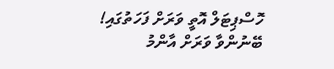ހޮސްޕިޓަލް އޮތީ ވަރަށް ފަހަތުގައި!
ބޭނުންވާ ވަރަށް އާންމު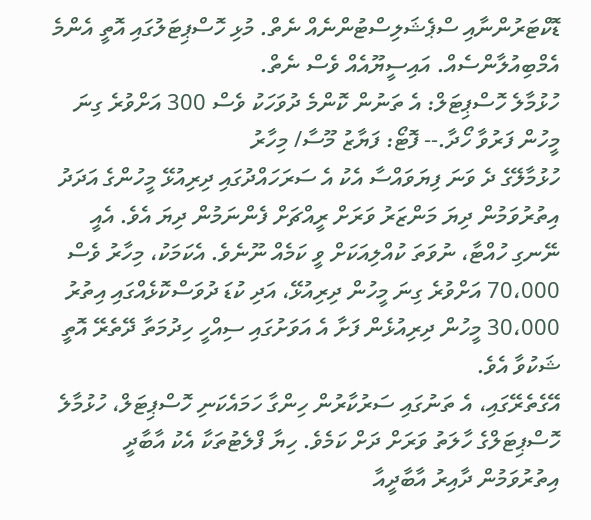ޑޮކްޓަރުންނާއި ސްޕެޝަލިސްޓުންނެއް ނެތް. މުޅި ހޮސްޕިޓަލުގައި އޮތީ އެންމެ އެމްބިއުލާންސެއް. އައިސީޔޫއެއް ވެސް ނެތް.
ހުޅުމާލެ ހޮސްޕިޓަލް: އެ ތަނުން ކޮންމެ ދުވަހަކު ވެސް 300 އަށްވުރެ ގިނަ މީހުން ފަރުވާ ހޯދާ.-- ފޮޓޯ: ފަޔާޒު މޫސާ/ މިހާރު
ހުޅުމާލޭގެ ދެ ވަނަ ފިޔަވައްސާ އެކު އެ ސަރަހައްދުގައި ދިރިއުޅޭ މީހުންގެ އަދަދު އިތުރުވަމުން ދިޔަ މަންޒަރު ވަރަށް ރީއްޗަށް ފެންނަމުން ދިޔަ އެވެ. އެއީ ނޭނގި ހުއްޓާ، ނުވަތަ ކުއްލިއަކަށް ވީ ކަމެއް ނޫނެވެ. އެކަމަކު، މިހާރު ވެސް 70،000 އަށްވުރެ ގިނަ މީހުން ދިރިއުޅޭ، އަދި ކުޑަ ދުވަސްކޮޅެއްގައި އިތުރު 30،000 މީހުން ދިރިއުޅެން ފަށާ އެ އަވަށުގައި ސިއްހީ ހިދުމަތާ ދޭތެރޭ އޮތީ ޝަކުވާ އެވެ.
އޭގެތެރޭގައި، އެ ތަނުގައި ސަރުކާރުން ހިންގާ ހަމައެކަނި ހޮސްޕިޓަލް، ހުޅުމާލެ ހޮސްޕިޓަލްގެ ހާލަތު ވަރަށް ދަށް ކަމެވެ. ހިޔާ ފްލެޓުތަކާ އެކު އާބާދީ އިތުރުވަމުން ދާއިރު އާބާދީއާ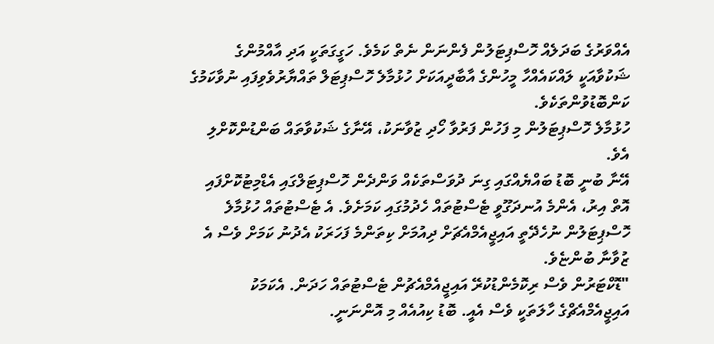އެއްވަރުގެ ބަދަލެއް ހޮސްޕިޓަލުން ފެންނަން ނެތް ކަމެވެ. ހަގީގަތަކީ އަދި އާއްމުންގެ ޝަކުވާއަކީ ލައްކައެއްހާ މީހުންގެ އާބާދީއަކަށް ހުޅުމާލެ ހޮސްޕިޓަލް ތައްޔާރުވެވިފައި ނުވާކަމުގެ ކަންބޮޑުވުންތަކެވެ.
ހުޅުމާލެ ހޮސްޕިޓަލުން މި ފަހުން ފަރުވާ ހޯދި ޒުވާނަކު، އޭނާގެ ޝަކުވާތައް ބަންޑުންކޮށްލި އެވެ.
އޭނާ ބުނީ ބޮޑު ބައްޔެއްގައި ގިނަ ދުވަސްތަކެއް ވަންދެން ހޮސްޕިޓަލްގައި އެޑްމިޓުކޮށްފައި އޮތް އިރު، އެންމެ އުނދަގޫވީ ޓެސްޓުތައް ހެދުމުގައި ކަމަށެވެ. އެ ޓެސްޓުތައް ހުޅުމާލެ ހޮސްޕިޓަލުން ނުހެދޭތީ އައިޖީއެމްއެޗަށް ދިއުމަށް ކިތަންމެ ފަހަރަކު އެދުނު ކަމަށް ވެސް އެ ޒުވާނާ ބުންޏެވެ.
"ޑޮކްޓަރުން ވެސް ރިކޮމެންޑުކުރޭ އައިޖީއެމްއެޗުން ޓެސްޓުތައް ހަދަން. އެކަމަކު އައިޖީއެމްއެޗްގެ ހާލަތަކީ ވެސް އެއީ. ބޮޑު ކިއުއެއް މި އޮންނަނީ.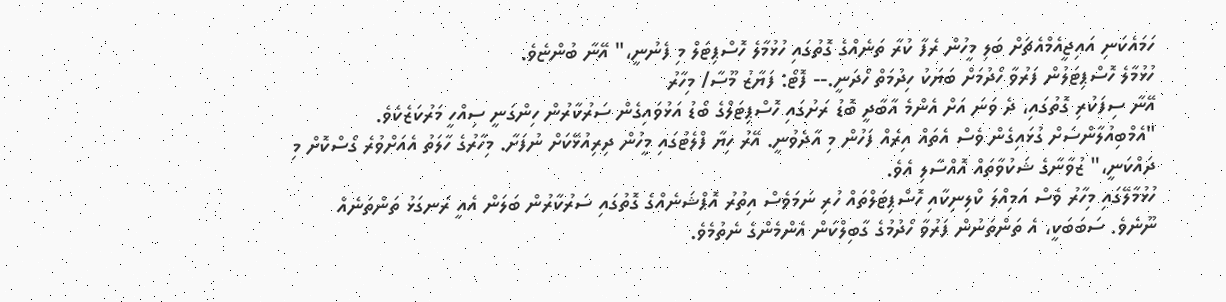ހަމައެކަނި އައިޖީއެމްއެޗަށް ބަލި މީހުން ރެފާ ކުރާ ތަނެއްގެ ގޮތުގައި ހުޅުމާލެ ހޮސްޕިޓަލް މި ފެނުނީ،" އޭނާ ބުންޏެވެ.
ހުޅުމާލެ ހޮސްޕިޓަލުން ފަރުވާ ހޯދުމަށް ބަޔަކު ހިދުމަތް ހޯދަނީ.-- ފޮޓޯ: ފަޔާޒު މޫސާ/ މިހާރު
އޭނާ ސިފަކުރި ގޮތުގައި، ދެ ވަނަ އަށް އެންމެ އާބާދީ ބޮޑު ރަށުގައި ހޮސްޕިޓަލްގެ ބޯޑު އަޅުވައިގެން ސަރުކާރުން ހިންގަނީ ސިއްހީ މަރުކަޒެކެވެ.
"އެމްބިއުލާންސަށް ގުޅައިގެން ވެސް އެތައް އިރެއް ފަހުން މި އާދެވުނީ. އޭރު ހިޔާ ފްލެޓުގައި މީހުން ދިރިއުޅޭކަށް ނުފަށާ. މިހާރުގެ ހާލަތު އެއަށްވުރެ ގޯސްކޮށް މި ދައްކަނީ،" ޒުވާނާގެ ޝަކުވާތައް އޮއްސާލި އެވެ.
ހުޅުމާލޭގައި މިހާރު ވެސް އަމިއްލަ ކްލިނިކާއި ހޮސްޕިޓަލްތައް ހުރި ނަމަވެސް އިތުރު އޮޕްޝަނެއްގެ ގޮތުގައި ސަރުކާރުން ބަލަން އެއީ ރަނގަޅު ތަންތަނެއް ނޫނެވެ. ސަބަބަކީ، އެ ތަންތަނުން ފަރުވާ ހޯދުމުގެ ގާބިލްކަން އެންމެންގެ ނެތުމެވެ.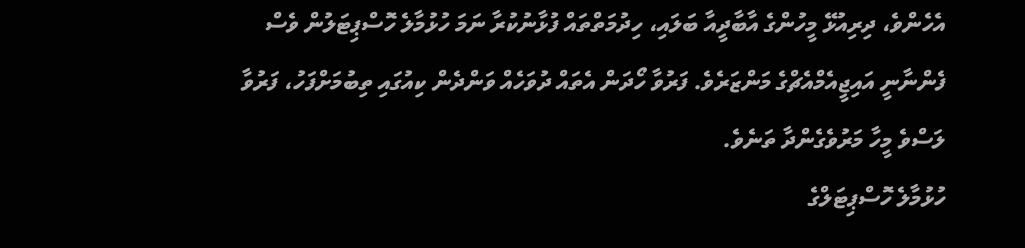އެހެންވެ، ދިރިއުޅޭ މީހުންގެ އާބާދީއާ ބަލައި، ހިދުމަތްތައް ފުޅާނުކުރާ ނަމަ ހުޅުމާލެ ހޮސްޕިޓަލުން ވެސް ފެންނާނީ އައިޖީއެމްއެޗްގެ މަންޒަރެވެ. ފަރުވާ ހޯދަން އެތައް ދުވަހެއް ވަންދެން ކިއުގައި ތިބުމަށްފަހު، ފަރުވާ ލަސްވެ މީހާ މަރުވެގެންދާ ތަނެވެ.
ހުޅުމާލެ ހޮސްޕިޓަލްގެ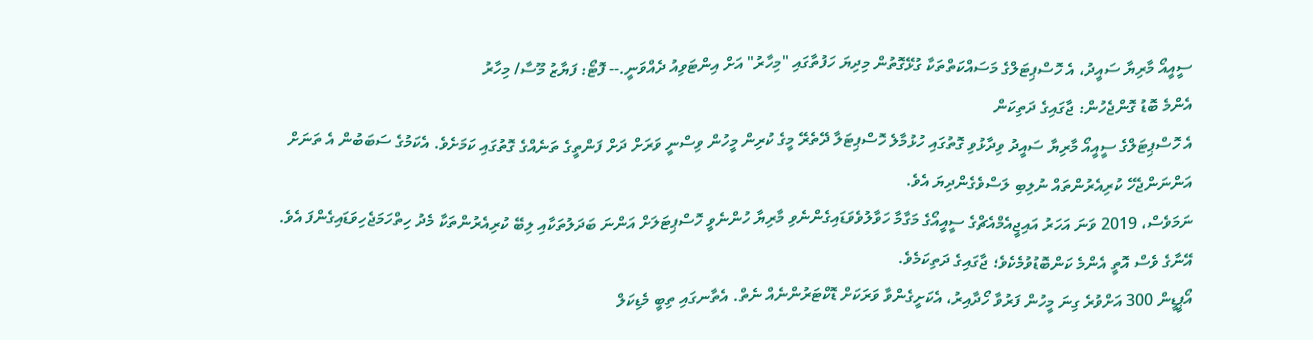ސީއީއޯ މާރިޔާ ސައީދު، އެ ހޮސްޕިޓަލްގެ މަސައްކަތްތަކާ ގުޅޭގޮތުން މިދިޔަ ހަފުތާގައި "މިހާރު" އަށް އިންޓަވިއު ދެއްވަނީ.-- ފޮޓޯ: ފަޔާޒު މޫސާ/ މިހާރު
އެންމެ ބޮޑު ގޮންޖެހުން: ޖާގައިގެ ދަތިކަން
އެ ހޮސްޕިޓަލްގެ ސީއީއޯ މާރިޔާ ސައީދު ވިދާޅުވި ގޮތުގައި ހުޅުމާލެ ހޮސްޕިޓަލާ ދޭތެރޭ މީގެ ކުރިން މީހުން ވިސްނީ ވަރަށް ދަށް ފަންތީގެ ތަނެއްގެ ގޮތުގައި ކަމަށެވެ. އެކަމުގެ ސަބަބުން އެ ތަނަށް އަންނަންޖެހޭ ކުރިއެރުންތައް ނުލިބި ލަސްވެގެންދިޔަ އެވެ.
ނަމަވެސް، 2019 ވަނަ އަހަރު އައިޖީއެމްއެޗްގެ ސީއީއޯގެ މަގާމާ ހަވާލުވެވަޑައިގެންނެވި މާރިޔާ ހުންނެވީ ހޮސްޕިޓަލަށް އަންނަ ބަދަލުތަކާއި ލިބޭ ކުރިއެރުންތަކާ މެދު ހިތްހަމަޖެހިވަޑައިގެންފަ އެވެ.
އޭނާގެ ވެސް އޮތީ އެންމެ ކަންބޮޑުވުމެކެވެ؛ ޖާގައިގެ ދަތިކަމެވެ.
އޯޕީޑީން 300 އަށްވުރެ ގިނަ މީހުން ފަރުވާ ހޯދާއިރު، އެކަށީގެންވާ ވަރަކަށް ޑޮކްޓަރުންނެއް ނެތް. އެތާނގައި ތިބީ މެޑިކަލް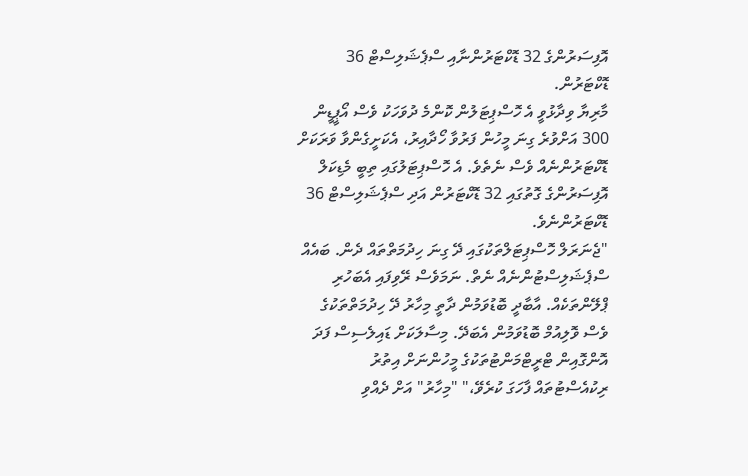އޮފިސަރުންގެ 32 ޑޮކްޓަރުންނާއި ސްޕެޝަލިސްޓް 36 ޑޮކްޓަރުން.
މާރިޔާ ވިދާޅުވީ އެ ހޮސްޕިޓަލުން ކޮންމެ ދުވަހަކު ވެސް އޯޕީޑީން 300 އަށްވުރެ ގިނަ މީހުން ފަރުވާ ހޯދާއިރު، އެކަށީގެންވާ ވަރަކަށް ޑޮކްޓަރުންނެއް ވެސް ނެތެވެ. އެ ހޮސްޕިޓަލުގައި ތިބީ މެޑިކަލް އޮފިސަރުންގެ ގޮތުގައި 32 ޑޮކްޓަރުން އަދި ސްޕެޝަލިސްޓް 36 ޑޮކްޓަރުންނެވެ.
"ޖެނަރަލް ހޮސްޕިޓަލްތަކުގައި ދޭ ގިނަ ހިދުމަތްތައް ދެން. ބައެއް ސްޕެޝަލިސްޓުންނެއް ނެތް. ނަމަވެސް ރޭވިފައި އެބަހުރި ޕްލޭންތަކެއް. އާބާދީ ބޮޑުވަމުން ދާތީ މިހާރު ދޭ ހިދުމަތްތަކުގެ ވެސް ވޮލިއުމް ބޮޑުވަމުން އެބަދޭ. މިސާލަކަށް ޑައިލެސިސް ފަދަ އޮންގޮއިން ޓްރީޓްމަންޓުތަކުގެ މީހުންނަށް އިތުރު ރިކުއެސްޓުތައް ފާހަގަ ކުރެވޭ،" "މިހާރު" އަށް ދެއްވި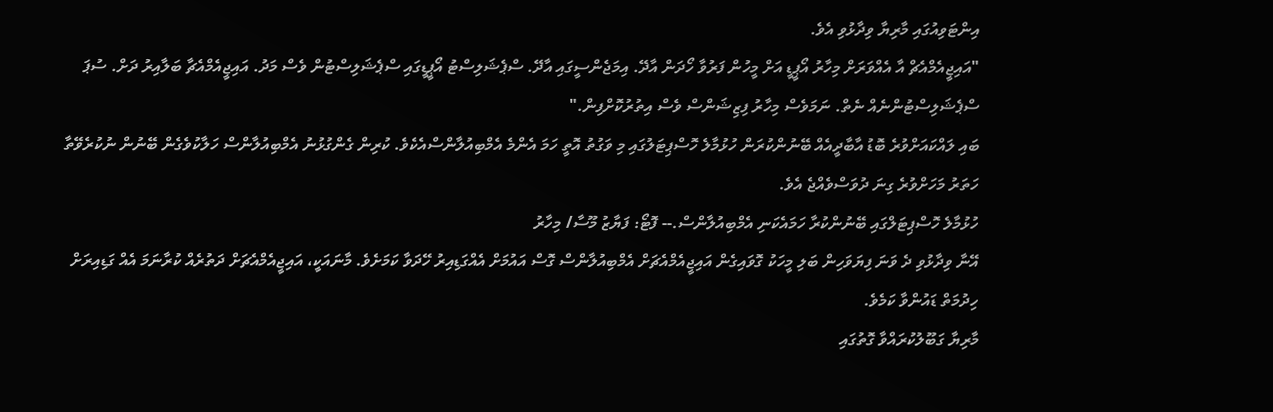އިންޓަވިއުގައި މާރިޔާ ވިދާޅުވި އެވެ.
"އައިޖީއެމްއެޗް އާ އެއްވަރަށް މިހާރު އޯޕީޑީ އަށް މީހުން ފަރުވާ ހޯދަން އާދޭ. އިމަޖެންސީގައި އާދޭ. ސްޕެޝަލިސްޓު އޯޕީޑީގައި ސްޕެޝަލިސްޓުން ވެސް މަދު. އައިޖީއެމްއެޗާ ބަލާއިރު ދަށް. ސުޕަ ސްޕެޝަލިސްޓުންނެއް ނެތް. ނަމަވެސް މިހާރު ފިޒިޝަންސް ވެސް އިތުރުކޮށްފިން."
ބައި ލައްކައަށްވުރެ ބޮޑު އާބާދީއެއް ބޭނުންކުރަން ހުޅުމާލެ ހޮސްޕިޓަލުގައި މި ވަގުތު އޮތީ ހަމަ އެންމެ އެމްބިއުލާންސްއެކެވެ. ކުރިން ގެންގުޅުނު އެމްބިއުލާންސް ހަލާކުވެގެން ބޭނުން ނުކުރެވޭތާ ހަތަރު މަހަށްވުރެ ގިނަ ދުވަސްވެއްޖެ އެވެ.
ހުޅުމާލެ ހޮސްޕިޓަލްގައި ބޭނުންކުރާ ހަމައެކަނި އެމްބިއުލާންސް.-- ފޮޓޯ: ފަޔާޒު މޫސާ/ މިހާރު
އޭނާ ވިދާޅުވި ދެ ވަނަ ފިޔަވަހިން ބަލި މީހަކު ގޮވައިގެން އައިޖީއެމްއެޗަށް އެމްބިއުލާންސް ގޮސް އައުމަށް އެއްގަޑިއިރު ހޭދަވާ ކަމަށެވެ. މާނައަކީ، އައިޖީއެމްއެޗަށް ދަތުރެއް ކުރާނަމަ އެއް ގަޑިއިރަށް ހިދުމަތް ޑައުންވާ ކަމެވެ.
މާރިޔާ ގަބޫލުކުރައްވާ ގޮތުގައި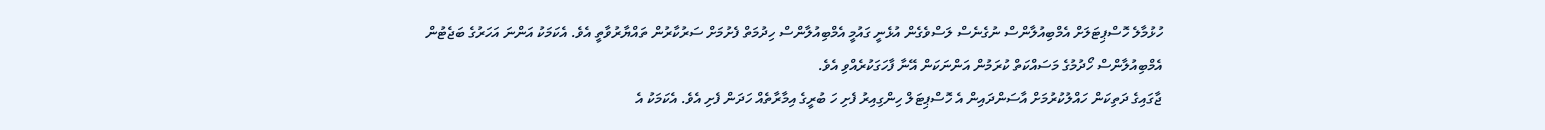ހުޅުމާލެ ހޮސްޕިޓަލަށް އެމްބިއުލާންސް ނުގެނެސް ލަސްވެގެން އުޅެނީ ގައުމީ އެމްބިއުލާންސް ހިދުމަތް ފެށުމަށް ސަރުކާރުން ތައްޔާރުވާތީ އެވެ. އެކަމަކު އަންނަ އަހަރުގެ ބަޖެޓުން އެމްބިއުލާންސް ހޯދުމުގެ މަސައްކަތް ކުރަމުން އަންނަކަން އޭނާ ފާހަގަކުރެއްވި އެވެ.
ޖާގައިގެ ދަތިކަން ހައްލުކުރުމަށް އާސަންދައިން އެ ހޮސްޕިޓަލް ހިންގިއިރު ފެށި ހަ ބުރީގެ އިމާރާތެއް ހަދަން ފެށި އެވެ. އެކަމަކު އެ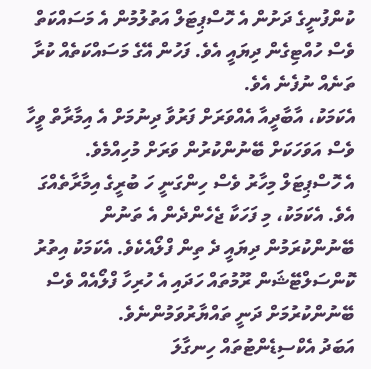ކުންފުނީގެ ދަށުން އެ ހޮސްޕިޓަލް އަތުލުމުން އެ މަސައްކަތް ވެސް ހުއްޓިގެން ދިޔައީ އެވެ. ފަހުން އޭގެ މަސައްކަތެއް ކުރާ ތަނެއް ނުފެނެ އެވެ.
އެކަމަކު، އާބާދީއާ އެއްވަރަށް ފަރުވާ ދިނުމަށް އެ އިމާރާތް ވީހާ ވެސް އަވަހަކަށް ބޭނުންކުރުން ވަރަށް މުހިއްމެވެ.
އެ ހޮސްޕިޓަލް މިހާރު ވެސް ހިންގަނީ ހަ ބުރީގެ އިމާރާތެއްގަ އެވެ. އެކަމަކު، މި ފަހަކާ ޖެހެންދެން އެ ތަނުން ބޭނުންކުރަމުން ދިޔައީ ދެ ތިން ފްލޯއެކެވެ. އެކަމަކު އިތުރު ކޮންސަލްޓޭޝަން ރޫމުތައް ހަދައި އެ ހުރިހާ ފްލޯއެއް ވެސް ބޭނުންކުރުމަށް ދަނީ ތައްޔާރުވަމުންނެވެ.
އަބަދު އެކްސިޑެންޓުތައް ހިނގާލަ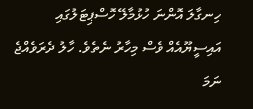ހިނގާލަ އޮންނަ ހުޅުމާލޭ ހޮސްޕިޓަލުގައި އައިސީޔޫއެއް ވެސް މިހާރު ނެތެވެ. ހާލު ދެރަވެއްޖެ ނަމަ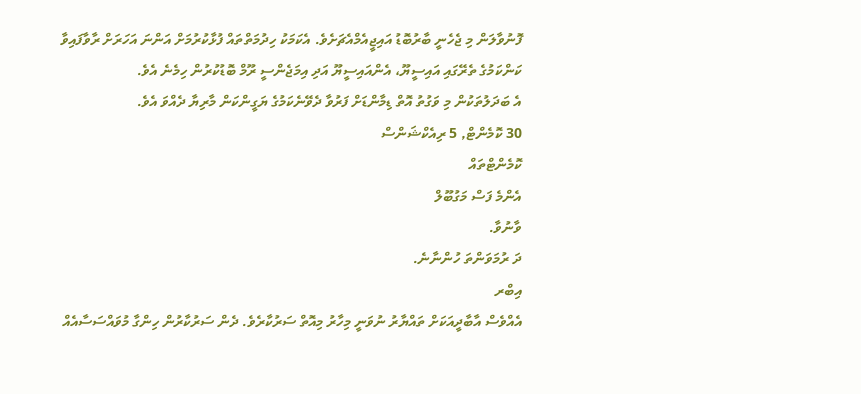ފޮނުވާލަން މި ޖެހެނީ ބާރުބޮޑު އައިޖީއެމްއެޗަށެވެ. އެކަމަކު ހިދުމަތްތައް ފުޅާކުރުމަށް އަންނަ އަހަރަށް ރާވާފައިވާ ކަންކަމުގެ ތެރޭގައި އައިސީޔޫ، އެންއައިސީޔޫ އަދި އިމަޖެންސީ ރޫމް ބޮޑުކުރުން ހިމެނެ އެވެ.
އެ ބަދަލުތަކުން މި ވަގުތު އޮތް ޑިމާންޑަށް ފަރުވާ ދެވޭނެކަމުގެ ޔަގީންކަން މާރިޔާ ދެއްވަ އެވެ.
30 ކޮމެންޓް, 5 ރިއެކްޝަންސް
ކޮމެންޓްތައް
އެންމެ ފަސް މަގުބޫލް
ވާނުވާ.
ދަ ރުމަވަންތަ ހުންނާނެ.
އިބްރ
އެއްވެސް އާބާދީއަކަށް ތައްޔާރު ނުވަނީ މިހާރު މިއޮތް ސަރުކާރެވެ. ދެން ސަރުކާރުން ހިންގާ މުވައްސަސާއެއް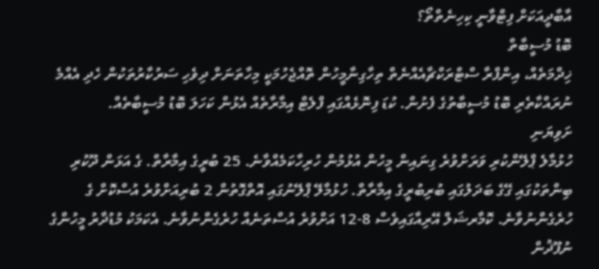އާބާދީއަކަށް ފިޓްވާނީ ކިހިނެތްތޯ؟
ބޮޑު މުސީބާތް
ޚިދްމަތެއް، އިންފްރާ ސްޓްރަކްޗާއެއްނެތް ތިހާގިނާމީހުން ތޮއްޖެހުމަކީ މިހާތަނަށް ދިވެހި ސަރުކާރުތަކުން ހެދި އެއްމެ ނުރައްކާތެރި ބޮޑު މުސީބާތުގެ ފެށުން. ކުޑަ ފިނޮޅެއްގައި ފްލެޓް އިމާރާތެއް އެޅުން ކަހަލަ ބޮޑު މުސީބާތެއް.
ށަވިޔަނި
ހުޅުމާލެ ޕްލޭންކުރި ވަރަށްވުރެ ގިނައިން މީހުން އުޅުމުން ހުރިހާކަމެއްވާނެ. 25 ބުރީގެ އިމާރާތް. ގެ އަޅަން ދޫކުރި ބިންތަކުގައި ގޭގެ ބަދަލުގައި ބުރިބުރީގެ އިމާރާތް. ހުޅުމާލޭ ޕްލޭނުގައި އޮތްގޮތުން 2 ބުރިއަށްވުރެ އުސްކޮށް ގެ ހުރެގެންނުވާނެ. ކޮމާރޝަލް އޭރިއާގައިވެސް 8-12 އަށްވުރެ އުސްތަނެއް ހުރެގެންނުވާނެ. އެކަމަކު މުޑުދާރު މީހުންގެ ނުފޫޛުން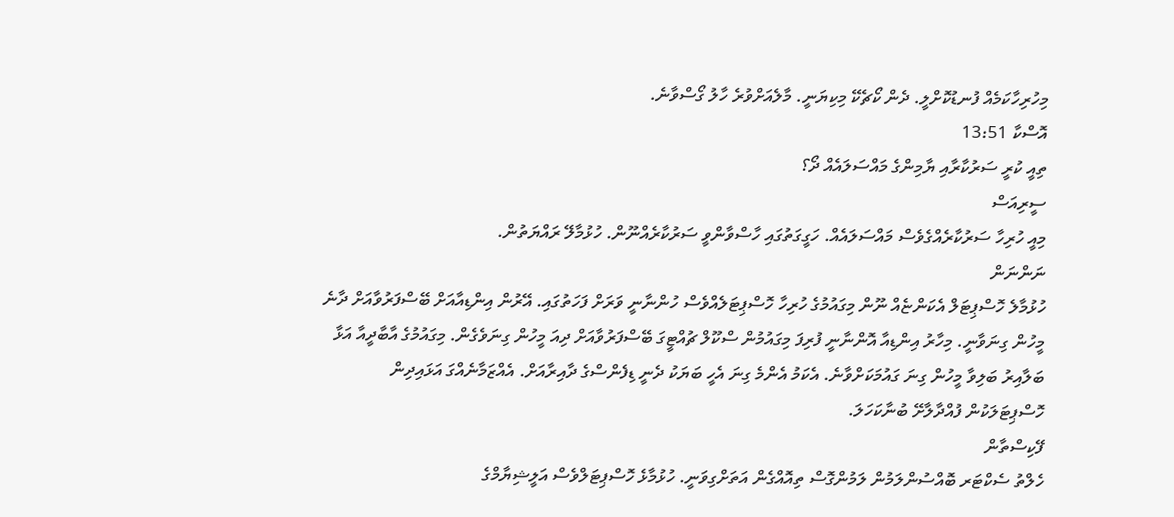މިހުރިހާކަމެއް ފުނޑުކޮށްލީ. ދެން ކޯޗެކޭ މިކިޔަނީ. މާލެއަށްވުރެ ހާލު ގޯސްވާނެ.
އޮސްކާ 13:51
ތިއީ ކުރީ ސަރުކާރާއި ޔާމިންގެ މައްސަލައެއް ދޯ؟
ސީރިއަސް
މިއީ ހުރިހާ ސަރުކާރެއްގެވެސް މައްސަލައެއް. ހަގީގަތުގައި ހާސްވާންވީ ސަރުކާރެއްނޫން. ހުޅުމާލޭ ރައްޔަތުން.
ނަންނަން
ހުޅުމާލެ ހޮސްޕިޓަލް އެކަންޏެއް ނޫން މިގައުމުގެ ހުރިހާ ހޮސްޕިޓަލެއްވެސް ހުންނާނީ ވަރަށް ފަހަތުގައި. އޭރުން އިންޑިއާއަށް ބޭސްފަރުވާއަށް ދާނެ މީހުން ގިނަވާނީ. މިހާރު އިންޑިއާ އޮންނާނީ ފުރިފަ މިގައުމުން ސްކޫލް ޗުއްޓީގަ ބޭސްފަރުވާއަށް ދިއަ މީހުން ގިނަވެގެން. މިގައުމުގެ އާބާދީއާ އަޅާ ބަލާއިރު ބަލިވާ މީހުން ގިނަ ގައުމަކަށްވާނެ. އެކަމު އެންމެ ގިނަ އެހީ ބަޔަކު ދެނީ ޑިފެންސްގެ ދާއިރާއަށް. އެއްޒަމާނެއްގަ އަޅައިދިން ހޮސްޕިޓަލަކުން ފުއްދާލާށޭ ބުނާކަހަލަ.
ފޭކިސްތާން
ހެލްތު ސެކްޓަރ ބޮއްސުންލަމުން ލަމުންގޮސް ތިއޮއްގެން އަތަށްގިވަނީ. ހުޅުމާޅެ ހޮސްޕިޓަލްވެސް އަލީޝިޔާމްގެ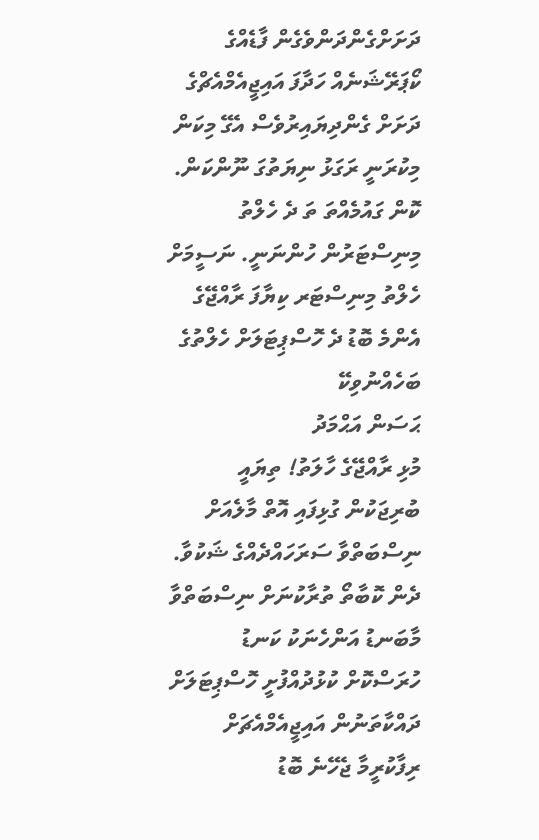ދަށަށްގެންދަންވެގެން ފާޑެއްގެ ކޯޕަރޭޝަނެއް ހަދާފަ އައިޖީއެމްއެޗްގެ ދަށަށް ގެންދިޔައިރުވެސް އެގޭ މިކަން މިކުރަނީ ރަގަޅު ނިޔަތުގަ ނޫންކަން. ކޮން ގައުމެއްތަ ތަ ދެ ހެލްތު މިނިސްޓަރުން ހުންނަނީ. ނަސީމަށް ހެލްތު މިނިސްޓަރ ކިޔާފަ ރާއްޖޭގެ އެންމެ ބޮޑު ދެ ހޮސްޕިޓަލަށް ހެލްތުގެ ބަހެއްނުވިކޭ
ޙަސަން އަޙްމަދު
މުޅި ރާއްޖޭގެ ހާލަތު! ތިޔައީ ބުރިޖަކުން ގުޅިފައި އޮތް މާލެއަށް ނިސްބަތްވާ ސަރަހައްދެއްގެ ޝަކުވާ. ދެން ކޮބާތޯ ތުރާކުނަށް ނިސްބަތްވާ މާބަނޑު އަންހެނަކު ކަނޑު ހުރަސްކޮށް ކުޅުދުއްފުށީ ހޮސްޕިޓަލަށް ދައްކާތަނުން އައިޖީއެމްއެޗަށް ރިފާކުރީމާ ޖެހޭނެ ބޮޑު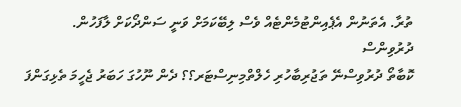ތުރާ. އެތަނުން އެޕެއިންޓުމެންޓެއް ވެސް ލިބޭކަމަށް ވަނީ ސަންދޯކަށް ލާފަހުން.
ދުރުވިންސް
ކޮބާތޯ ދުރުވިސްނޭ ތަޖުރިބާހުރި ހެލްތްމިނިސްޓަރ؟؟ ދެން ނޫހުގަ ހަބަރު ޖެހީމަ ތެޅިގަންފަ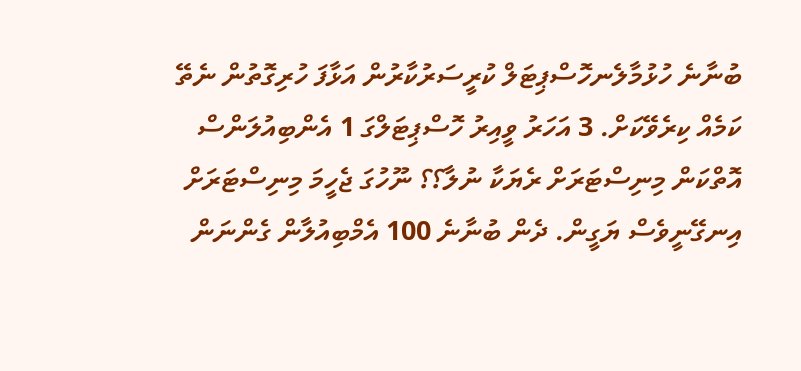ބުނާނެ ހުޅުމާލެނހޮސްޕިޓަލް ކުރީސަރުކާރުން އަޅާފަ ހުރިގޮތުން ނެތޭ ކަމެއް ކިރެވޭކަށް. 3 އަހަރު ވީއިރު ހޮސްޕިޓަލްގަ 1 އެންބިއުލަންސް އޮތްކަން މިނިސްޓަރަށް ރެޔަކާ ނުލާ؟؟ ނޫހުގަ ޖެހީމަ މިނިސްޓަރަށް އިނގޭނީވެސް ޔަގީން. ދެން ބުނާނެ 100 އެމްބިއުލާން ގެންނަން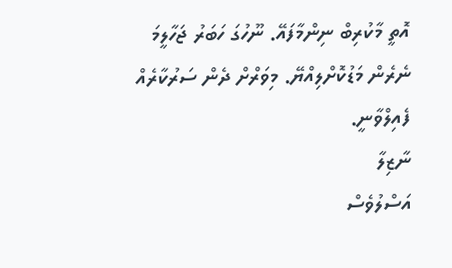އޮތީ މާކުރިބް ނިންމާފައޭ. ނޫހުގަ ހަބަރު ޖަހާލީމަ ނެރެން މަޑުކޮށްލިއްޔޭ. މިވަރްށް ދެން ސަރުކާރެއް ފެއިލްވާނީ.
ނާޒިލާ
އަސްލުވެސް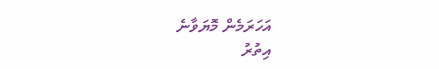އަހަރަމެން މޮޔަވާނެ
އިތުރު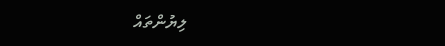ލިޔުންތައް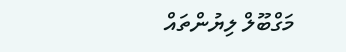މަގްބޫލް ލިޔުންތައް